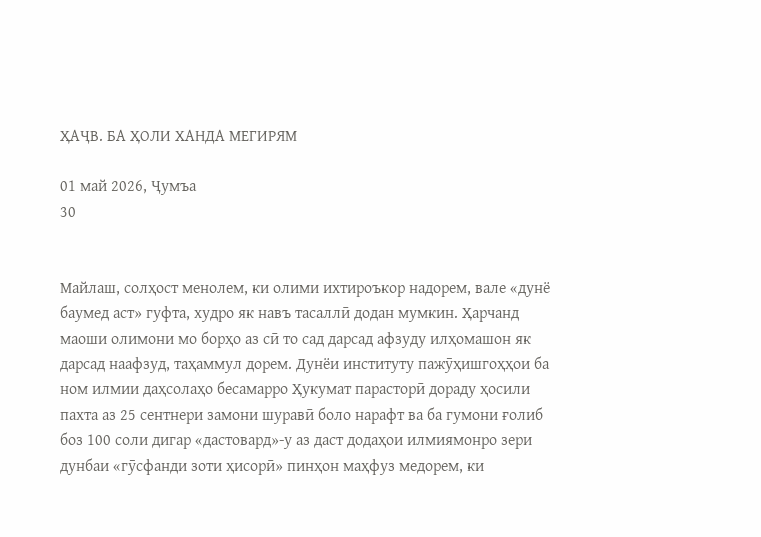ҲАҶВ. БА ҲОЛИ ХАНДА МЕГИРЯМ

01 май 2026, Ҷумъа
30


Майлаш, солҳост менолем, ки олими ихтироъкор надорем, вале «дунё баумед аст» гуфта, худро як навъ тасаллӣ додан мумкин. Ҳарчанд маоши олимони мо борҳо аз сӣ то сад дарсад афзуду илҳомашон як дарсад наафзуд, таҳаммул дорем. Дунёи институту пажӯҳишгоҳҳои ба ном илмии даҳсолаҳо бесамарро Ҳукумат парасторӣ дораду ҳосили пахта аз 25 сентнери замони шуравӣ боло нарафт ва ба гумони ғолиб боз 100 соли дигар «дастовард»-у аз даст додаҳои илмиямонро зери дунбаи «гӯсфанди зоти ҳисорӣ» пинҳон маҳфуз медорем, ки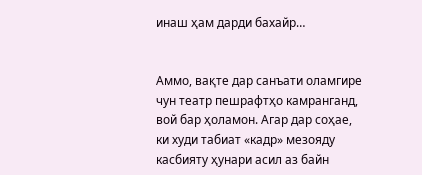инаш ҳам дарди бахайр…


Аммо, вақте дар санъати оламгире чун театр пешрафтҳо камранганд, вой бар ҳоламон. Агар дар соҳае, ки худи табиат «кадр» мезояду касбияту ҳунари асил аз байн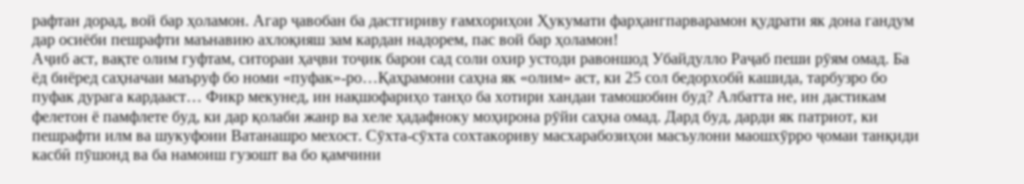рафтан дорад, вой бар ҳоламон. Агар ҷавобан ба дастгириву ғамхориҳои Ҳукумати фарҳангпарварамон қудрати як дона гандум дар осиёби пешрафти маънавию ахлоқияш зам кардан надорем, пас вой бар ҳоламон!
Аҷиб аст, вақте олим гуфтам, ситораи ҳаҷви тоҷик барои сад соли охир устоди равоншод Убайдулло Раҷаб пеши рӯям омад. Ба ёд биёред саҳначаи маъруф бо номи «пуфак»-ро…Қаҳрамони саҳна як «олим» аст, ки 25 сол бедорхобӣ кашида, тарбузро бо пуфак дурага кардааст… Фикр мекунед, ин нақшофариҳо танҳо ба хотири хандаи тамошобин буд? Албатта не, ин дастикам фелетон ё памфлете буд, ки дар қолаби жанр ва хеле ҳадафноку моҳирона рӯйи саҳна омад. Дард буд, дарди як патриот, ки пешрафти илм ва шукуфоии Ватанашро мехост. Сӯхта-сӯхта сохтакориву масхарабозиҳои масъулони маошхӯрро ҷомаи танқиди касбӣ пӯшонд ва ба намоиш гузошт ва бо қамчини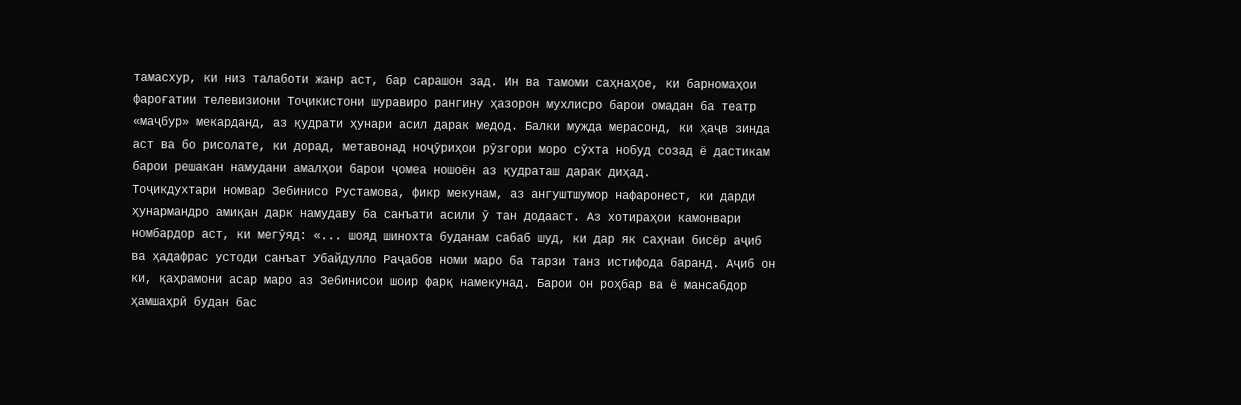тамасхур, ки низ талаботи жанр аст, бар сарашон зад. Ин ва тамоми саҳнаҳое, ки барномаҳои фароғатии телевизиони Тоҷикистони шуравиро рангину ҳазорон мухлисро барои омадан ба театр «маҷбур» мекарданд, аз қудрати ҳунари асил дарак медод. Балки мужда мерасонд, ки ҳаҷв зинда аст ва бо рисолате, ки дорад, метавонад ноҷӯриҳои рӯзгори моро сӯхта нобуд созад ё дастикам барои решакан намудани амалҳои барои ҷомеа ношоён аз қудраташ дарак диҳад.
Тоҷикдухтари номвар Зебинисо Рустамова, фикр мекунам, аз ангуштшумор нафаронест, ки дарди ҳунармандро амиқан дарк намудаву ба санъати асили ӯ тан додааст. Аз хотираҳои камонвари номбардор аст, ки мегӯяд: «... шояд шинохта буданам сабаб шуд, ки дар як саҳнаи бисёр аҷиб ва ҳадафрас устоди санъат Убайдулло Раҷабов номи маро ба тарзи танз истифода баранд. Аҷиб он ки, қаҳрамони асар маро аз Зебинисои шоир фарқ намекунад. Барои он роҳбар ва ё мансабдор ҳамшаҳрӣ будан бас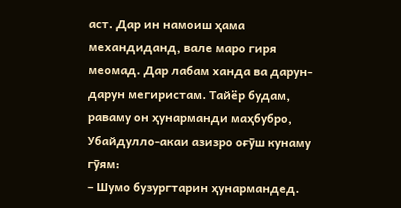аст. Дар ин намоиш ҳама механдиданд, вале маро гиря меомад. Дар лабам ханда ва дарун-дарун мегиристам. Тайёр будам, раваму он ҳунарманди маҳбубро, Убайдулло-акаи азизро оғӯш кунаму гӯям:
– Шумо бузургтарин ҳунармандед.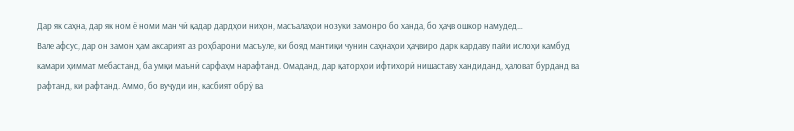Дар як саҳна, дар як ном ё номи ман чӣ қадар дардҳои ниҳон, масъалаҳои нозуки замонро бо ханда, бо ҳаҷв ошкор намудед…
Вале афсус, дар он замон ҳам аксарият аз роҳбарони масъуле, ки бояд мантиқи чунин саҳнаҳои ҳаҷвиро дарк кардаву пайи ислоҳи камбуд камари ҳиммат мебастанд, ба умқи маънӣ сарфаҳм нарафтанд. Омаданд, дар қаторҳои ифтихорӣ нишаставу хандиданд, ҳаловат бурданд ва рафтанд, ки рафтанд. Аммо, бо вуҷуди ин, касбият обрӯ ва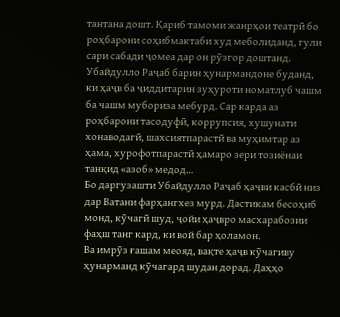тантана дошт. Қариб тамоми жанрҳои театрӣ бо роҳбарони соҳибмактаби худ меболиданд, гули сари сабади ҷомеа дар он рӯзгор доштанд. Убайдулло Раҷаб барин ҳунармандоне буданд, ки ҳаҷв ба ҷиддитарин зуҳуроти номатлуб чашм ба чашм мубориза мебурд. Сар карда аз роҳбарони тасодуфӣ, коррупсия, хушунати хонаводагӣ, шахсиятпарастӣ ва муҳимтар аз ҳама, хурофотпарастӣ ҳамаро зери тозиёнаи танқид «азоб» медод…
Бо даргузашти Убайдулло Раҷаб ҳаҷви касбӣ низ дар Ватани фарҳангхез мурд. Дастикам бесоҳиб монд, кӯчагӣ шуд, ҷойи ҳаҷвро масхарабозии фаҳш танг кард, ки вой бар ҳоламон.
Ва имрӯз ғашам меояд, вақте ҳаҷв кӯчагиву ҳунарманд кӯчагард шудан дорад. Даҳҳо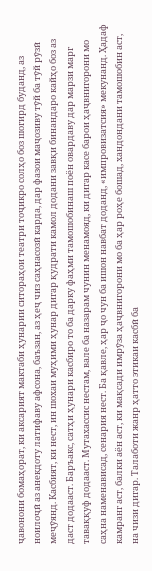ҷавонони бомаҳорат, ки аксарият мактаби ҳунарии ситораҳои театри тоҷикро солҳо боз шогирд буданд, аз ноилоҷӣ аз анекдоту латифаву афсона, баъзан, аз ҳеҷ чиз саҳнасозӣ карда, дар фазои маҷозиву тӯй ба тӯй рӯзӣ меҷӯянд. Касбият, ки нест, ин шохаи муҳими ҳунар дигар қудрати камол додани завқи бинандаро кайҳо боз аз даст додааст. Баръакс, сатҳи ҳунари касбиро то ба дарку фаҳми тамошобинаш поён овардаву дар марзи марг таваққуф додааст. Мутахассис нестам, вале ба назарам чунин менамояд, ки дигар касе барои ҳаҷвнигорони мо саҳна наменависад, сенария нест. Ба қавле, ҳар ҷо чун ба ишон навбат доданд, «импровизатсия» мекунанд. Ҳадаф камранг аст, балки аён аст, ки мақсади имрӯза ҳаҷвнигорони мо ба ҳар роҳе бошад, хандондани тамошобин аст, на чизи дигар. Талаботи жанр ҳатто этикаи касбӣ ба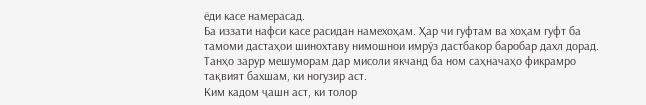ёди касе намерасад.
Ба иззати нафси касе расидан намехоҳам. Ҳар чи гуфтам ва хоҳам гуфт ба тамоми дастаҳои шинохтаву нимошнои имрӯз дастбакор баробар дахл дорад. Танҳо зарур мешуморам дар мисоли якчанд ба ном саҳначаҳо фикрамро тақвият бахшам, ки ногузир аст.
Ким кадом ҷашн аст, ки толор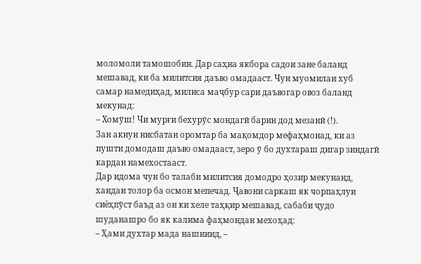моломоли тамошобин. Дар саҳна якбора садои зане баланд мешавад, ки ба милитсия даъво омадааст. Чун муомилаи хуб самар намедиҳад, милиса маҷбур сари даъвогар овоз баланд мекунад:
– Хомӯш! Чи мурғи бехурӯс мондагӣ барин дод мезанӣ (!).
Зан акнун нисбатан оромтар ба мақомдор мефаҳмонад, ки аз пушти домодаш даъво омадааст, зеро ӯ бо духтараш дигар зиндагӣ кардан намехостааст.
Дар идома чун бо талаби милитсия домодро ҳозир мекунанд, хандаи толор ба осмон мепечад. Ҷавони саркаш як чорпаҳлуи сиёҳпӯст баъд аз он ки хеле таҳқир мешавад, сабаби ҷудо шуданашро бо як калима фаҳмондан мехоҳад:
– Ҳами духтар мада нашииид, –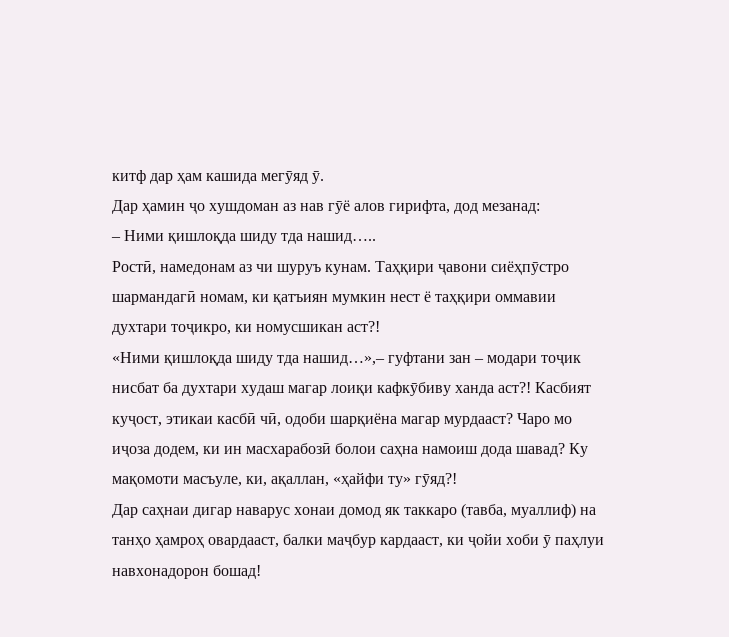китф дар ҳам кашида мегӯяд ӯ.
Дар ҳамин ҷо хушдоман аз нав гӯё алов гирифта, дод мезанад:
– Ними қишлоқда шиду тда нашид…..
Ростӣ, намедонам аз чи шуруъ кунам. Таҳқири ҷавони сиёҳпӯстро шармандагӣ номам, ки қатъиян мумкин нест ё таҳқири оммавии духтари тоҷикро, ки номусшикан аст?!
«Ними қишлоқда шиду тда нашид…»,– гуфтани зан – модари тоҷик нисбат ба духтари худаш магар лоиқи кафкӯбиву ханда аст?! Касбият куҷост, этикаи касбӣ чӣ, одоби шарқиёна магар мурдааст? Чаро мо иҷоза додем, ки ин масхарабозӣ болои саҳна намоиш дода шавад? Ку мақомоти масъуле, ки, ақаллан, «ҳайфи ту» гӯяд?!
Дар саҳнаи дигар наварус хонаи домод як таккаро (тавба, муаллиф) на танҳо ҳамроҳ овардааст, балки маҷбур кардааст, ки ҷойи хоби ӯ паҳлуи навхонадорон бошад!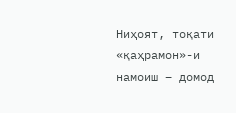Ниҳоят, тоқати «қаҳрамон»-и намоиш – домод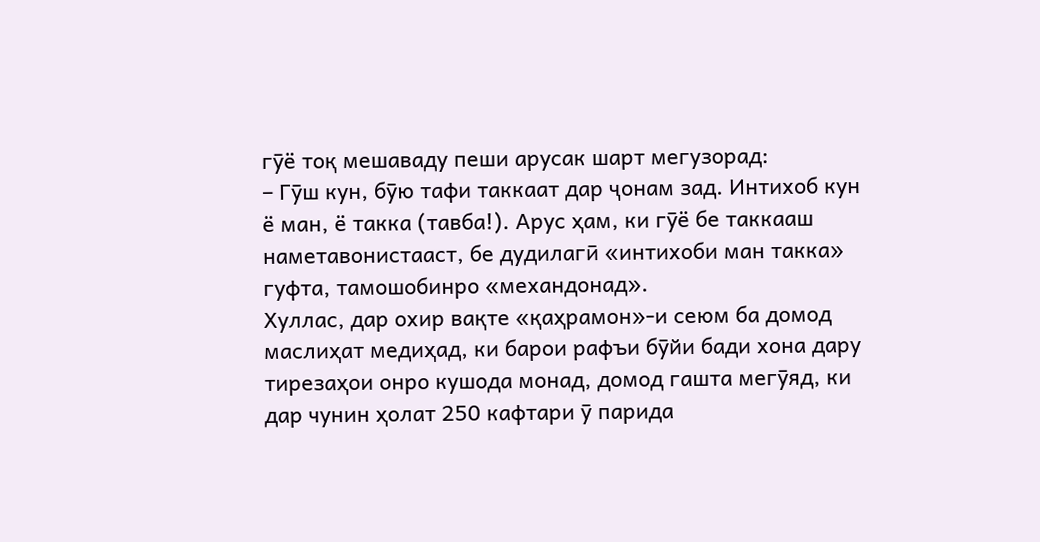гӯё тоқ мешаваду пеши арусак шарт мегузорад:
– Гӯш кун, бӯю тафи таккаат дар ҷонам зад. Интихоб кун ё ман, ё такка (тавба!). Арус ҳам, ки гӯё бе таккааш наметавонистааст, бе дудилагӣ «интихоби ман такка» гуфта, тамошобинро «механдонад».
Хуллас, дар охир вақте «қаҳрамон»-и сеюм ба домод маслиҳат медиҳад, ки барои рафъи бӯйи бади хона дару тирезаҳои онро кушода монад, домод гашта мегӯяд, ки дар чунин ҳолат 250 кафтари ӯ парида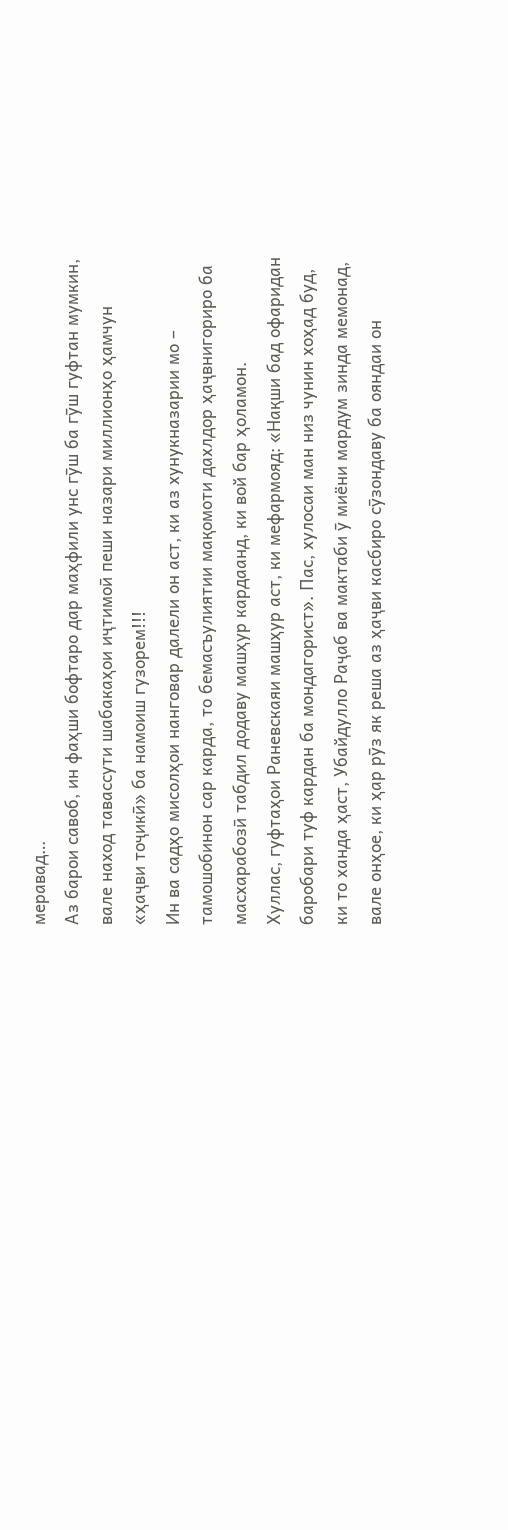меравад…
Аз барои савоб, ин фаҳши бофтаро дар маҳфили унс гӯш ба гӯш гуфтан мумкин, вале наход тавассути шабакаҳои иҷтимоӣ пеши назари миллионҳо ҳамчун «ҳаҷви тоҷикӣ» ба намоиш гузорем!!!
Ин ва садҳо мисолҳои нанговар далели он аст, ки аз хунукназарии мо – тамошобинон сар карда, то бемасъулиятии мақомоти дахлдор ҳаҷвнигориро ба масхарабозӣ табдил додаву машҳур кардаанд, ки вой бар ҳоламон.
Хуллас, гуфтаҳои Раневскаяи машҳур аст, ки мефармояд: «Нақши бад офаридан баробари туф кардан ба мондагорист». Пас, хулосаи ман низ чунин хоҳад буд, ки то ханда ҳаст, Убайдулло Раҷаб ва мактаби ӯ миёни мардум зинда мемонад, вале онҳое, ки ҳар рӯз як реша аз ҳаҷви касбиро сӯзондаву ба ояндаи он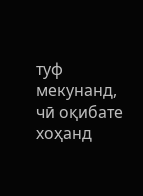туф мекунанд, чӣ оқибате хоҳанд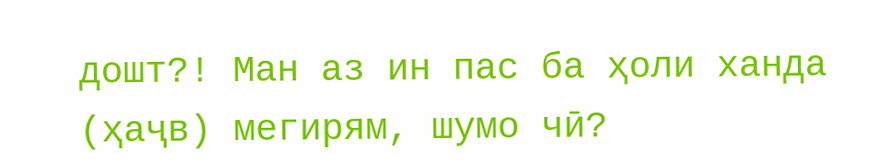дошт?! Ман аз ин пас ба ҳоли ханда (ҳаҷв) мегирям, шумо чӣ?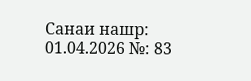Санаи нашр: 01.04.2026 №: 83